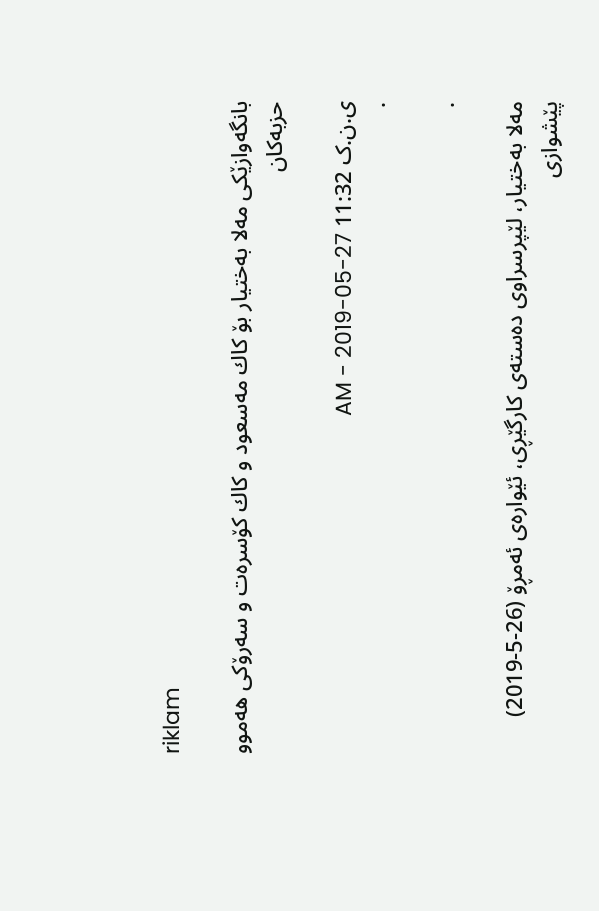riklam

بانگه‌وازێكی مه‌لا به‌ختیار بۆ كاك مه‌سعود ‌و كاك كۆسره‌ت‌ و سه‌رۆكی هه‌موو حزبه‌كان

ی.ن.ک‌‌ 11:32 AM - 2019-05-27
.

.

مه‌لا به‌ختیار، لێپرسراوی ده‌سته‌ی كارگێڕی، ئێواره‌ی ئه‌مڕۆ (26-5-2019) پێشوازی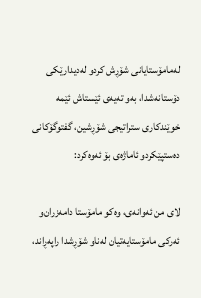له‌مامۆستایانی شۆڕش كردو له‌دیدارێكی دۆستانه‌شدا، به‌و ته‌یه‌ی ئێستاش ئێمه‌ خوێندكاری ستراتیجی شۆڕشین، گفتوگۆكانی ده‌ستپێكردو ئاماژه‌ی بۆ ئه‌وه‌كرد:

لای من ئه‌وانه‌ی، وه‌كو مامۆستا دامه‌زران‌و ئه‌ركی مامۆستایه‌تیان له‌ناو شۆڕشدا راپه‌ڕاند،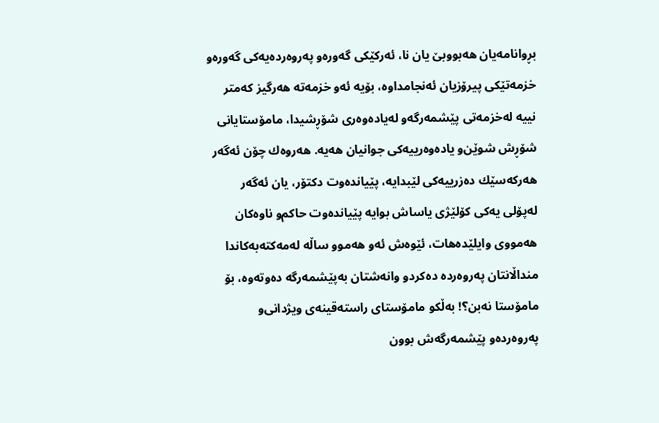بڕوانامه‌یان هه‌بووبێ‌ یان نا، ئه‌ركێكی گه‌وره‌و په‌روه‌رده‌یه‌كی گه‌وره‌‌و خزمه‌تێكی پیرۆزیان ئه‌نجامداوه‌، بۆیه‌ ئه‌و خزمه‌ته‌ هه‌رگیز كه‌متر نییه‌ له‌خزمه‌تی پێشمه‌رگه‌‌و له‌یاده‌وه‌ری شۆڕشیدا، مامۆستایانی شۆڕش شوێن‌و یاده‌وه‌رییه‌كی جوانیان هه‌یه‌. هه‌روه‌ك چۆن ئه‌گه‌ر هه‌ركه‌سێك ده‌زرییه‌كی لێبدایه‌، پێیانده‌وت دكتۆر، یان ئه‌گه‌ر له‌پۆلی یه‌كی كۆلێژی یاساش بوایه‌ پێیانده‌وت حاكم‌و ناوه‌كان هه‌مووی وایلێده‌هات، ئێوه‌ش ئه‌و هه‌موو ساڵه‌ له‌مه‌كته‌به‌كاندا منداڵانتان په‌روه‌رده‌ ده‌كردو وانه‌شتان به‌پێشمه‌رگه‌ ده‌وته‌وه‌، بۆ مامۆستا نه‌بن؟! به‌ڵكو مامۆستای راسته‌قینه‌ی ویژدانی‌و په‌روه‌رده‌و پێشمه‌رگه‌ش بوون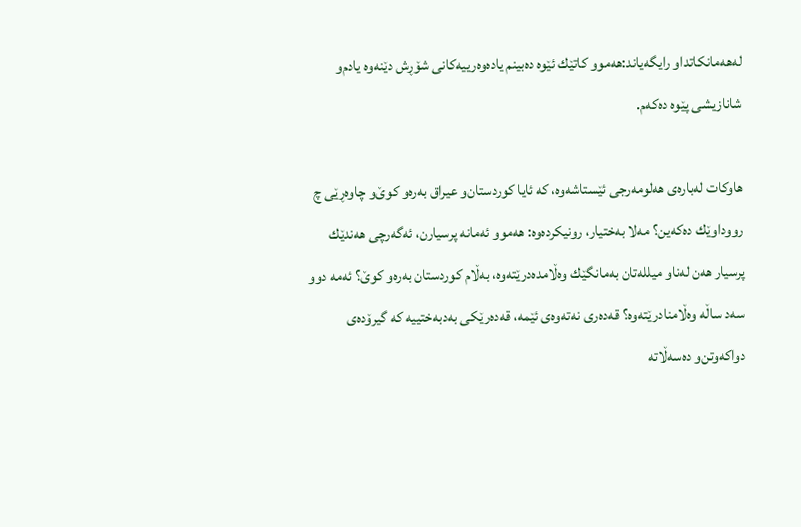له‌هه‌مانكاتدا‌و رایگه‌یاند:هه‌موو كاتێك ئێوه‌ ده‌بینم یاده‌وه‌رییه‌كانی شۆڕش دێنه‌وه‌ یادم‌و شانازیشی پێوه‌ ده‌كه‌م.

هاوكات له‌باره‌ی هه‌لومه‌رجی ئێستاشه‌وه‌، كه‌ ئایا كوردستان‌و عیراق به‌ره‌و كوێ‌‌و چاوه‌ڕێی چ رووداوێك ده‌كه‌ین؟ مه‌لا به‌ختیار، رونیكرده‌وه‌: هه‌موو ئه‌مانه‌ پرسیارن، ئه‌گه‌رچی هه‌ندێك پرسیار هه‌ن له‌ناو میلله‌تان به‌مانگێك وه‌ڵامده‌درێته‌وه‌، به‌ڵام كوردستان به‌ره‌و كوێ‌؟ ئه‌مه‌ دوو سه‌د ساڵه‌ وه‌ڵامنادرێته‌وه‌؟ قه‌ده‌ری نه‌ته‌وه‌ی ئێمه‌، قه‌ده‌رێكی به‌دبه‌ختییه‌ كه‌ گیرۆده‌ی دواكه‌وتن‌و ده‌سه‌ڵاته‌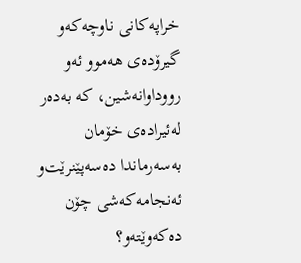خراپه‌كانی ناوچه‌كه‌و گیرۆده‌ی هه‌موو ئه‌و رووداوانه‌شین، كه‌ به‌ده‌ر له‌ئیراده‌ی خۆمان به‌سه‌رماندا ده‌سه‌پێنرێت‌و ئه‌نجامه‌كه‌شی چۆن ده‌كه‌وێته‌و؟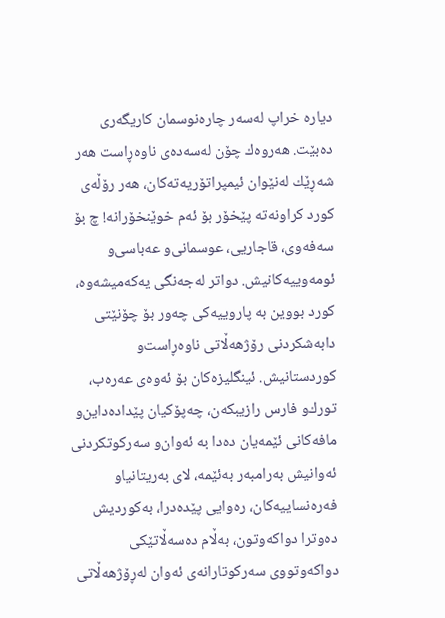دیاره‌ خراپ له‌سه‌ر چاره‌نوسمان كاریگه‌ری ده‌بێت. هه‌روه‌ك چۆن له‌سه‌ده‌ی ناوه‌ڕاست هه‌ر شه‌ڕێك له‌نێوان ئیمپراتۆریه‌ته‌كان، هه‌ر رۆڵه‌ی كورد كراونه‌ته‌ پێخۆر بۆ ئه‌م خوێنخۆرانه‌! چ بۆ سه‌فه‌وی، قاجاریی، عوسمانی‌و عه‌باسی‌و ئومه‌وییه‌كانیش. دواتر له‌جه‌نگی یه‌كه‌میشه‌وه‌، كورد بووین به‌ پاروییه‌كی چه‌ور بۆ چۆنێتی  دابه‌شكردنی رۆژهه‌ڵاتی ناوه‌ڕاست‌و كوردستانیش. ئینگلیزه‌كان بۆ ئه‌وه‌ی عه‌ره‌ب، تورك‌و فارس رازیبكه‌ن، چه‌پۆكیان پێداده‌داین‌و مافه‌كانی ئێمه‌یان ده‌دا به‌ ئه‌وان‌و سه‌ركوتكردنی ئه‌وانیش به‌رامبه‌ر به‌ئێمه‌، لای به‌ریتانیا‌و فه‌ره‌نساییه‌كان، ره‌وایی پێده‌درا، به‌كوردیش ده‌وترا دواكه‌وتون، به‌ڵام ده‌سه‌ڵاتێكی دواكه‌وتووی سه‌ركوتارانه‌ی ئه‌وان له‌ڕۆژهه‌ڵاتی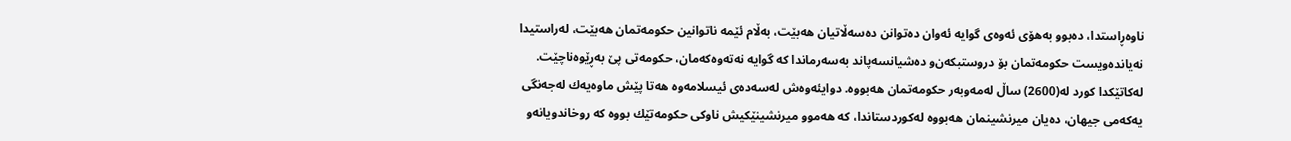ناوه‌ڕاستدا، ده‌بوو به‌هۆی ئه‌وه‌ی گوایه‌ ئه‌وان ده‌توانن ده‌سه‌ڵاتیان هه‌بێت، به‌ڵام ئێمه‌ ناتوانین حكومه‌تمان هه‌بێت، له‌راستیدا نه‌یانده‌ویست حكومه‌تمان بۆ دروستبكه‌ن‌و ده‌شیانسه‌پاند به‌سه‌رماندا كه‌ گوایه‌ نه‌ته‌وه‌كه‌مان، حكومه‌تی پێ به‌ڕێوه‌ناچێت. له‌كاتێكدا كورد له‌(2600) ساڵ له‌مه‌وبه‌ر حكومه‌تمان هه‌بووه‌. دوایئه‌وه‌ش له‌سه‌ده‌ی ئیسلامه‌وه‌ هه‌تا پێش ماوه‌یه‌ك له‌جه‌نگی یه‌كه‌می جیهان، ده‌یان میرنشینمان هه‌بووه‌ له‌كوردستاندا، كه‌ هه‌موو میرنشینێكیش ناوكی حكومه‌تێك بووه‌ كه‌ روخاندویانه‌‌و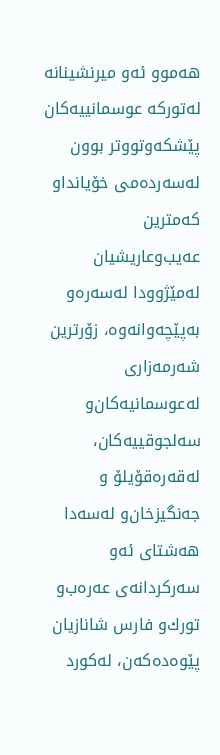هه‌موو ئه‌و میرنشینانه‌ له‌توركه‌ عوسمانییه‌كان پێشكه‌وتووتر بوون له‌سه‌رده‌می خۆیاندا‌و كه‌مترین عه‌یب‌وعاریشیان له‌مێژوودا له‌سه‌ره‌‌و به‌پێچه‌وانه‌وه‌، زۆرترین شه‌رمه‌زاری له‌عوسمانیه‌كان‌و سه‌لجوقییه‌كان، له‌قه‌ره‌قۆیلۆ و جه‌نگیزخان‌و له‌سه‌دا هه‌شتای ئه‌و سه‌ركردانه‌ی عه‌ره‌ب‌و تورك‌و فارس شانازیان پێوه‌ده‌كه‌ن، له‌كورد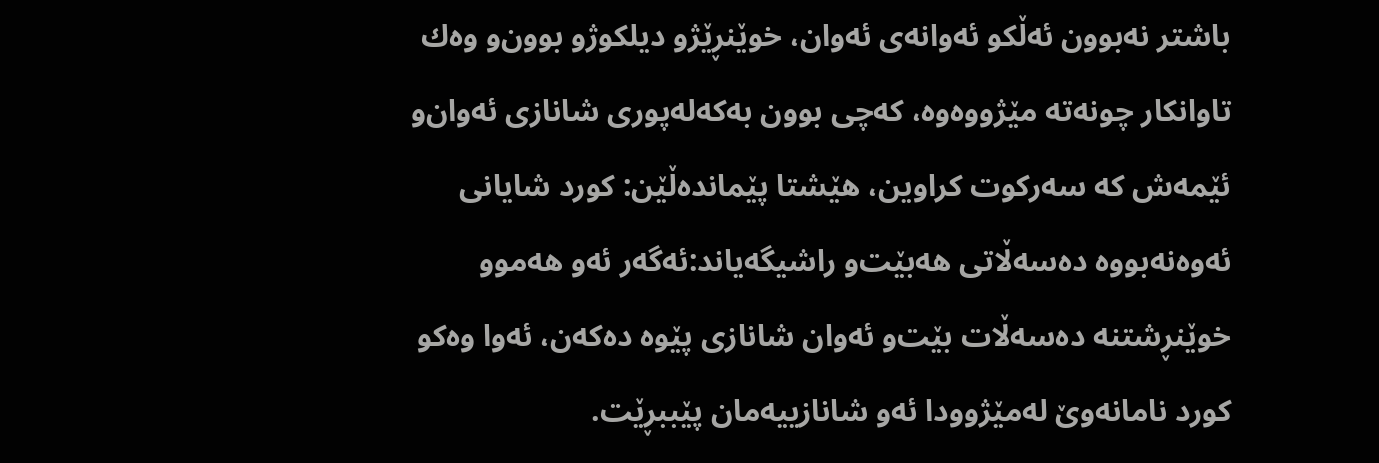باشتر نه‌بوون ئه‌ڵكو ئه‌وانه‌ی ئه‌وان، خوێنڕێژ‌و دیلكوژ‌و بوون‌و وه‌ك تاوانكار چونه‌ته‌ مێژووه‌وه‌، كه‌چی بوون به‌كه‌له‌پوری شانازی ئه‌وان‌و ئێمه‌ش كه‌ سه‌ركوت كراوین، هێشتا پێمانده‌ڵێن: كورد شایانی ئه‌وه‌نه‌بووه‌ ده‌سه‌ڵاتی هه‌بێت‌و راشیگه‌یاند:ئه‌گه‌ر ئه‌و هه‌موو خوێنڕشتنه‌ ده‌سه‌ڵات بێت‌و ئه‌وان شانازی پێوه‌ ده‌كه‌ن، ئه‌وا وه‌كو كورد نامانه‌وێ‌ له‌مێژوودا ئه‌و شانازییه‌مان پێببڕێت.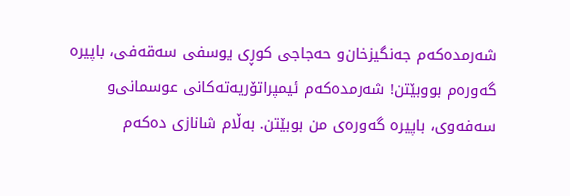شه‌رمده‌كه‌م جه‌نگیزخان‌و حه‌جاجی كوڕی یوسفی سه‌قه‌فی، باپیره‌ گه‌وره‌م بووبێتن! شه‌رمده‌كه‌م ئیمپراتۆریه‌ته‌كانی عوسمانی‌و سه‌فه‌وی، باپیره‌ گه‌وره‌ی من بوبێتن. به‌ڵام شانازی ده‌كه‌م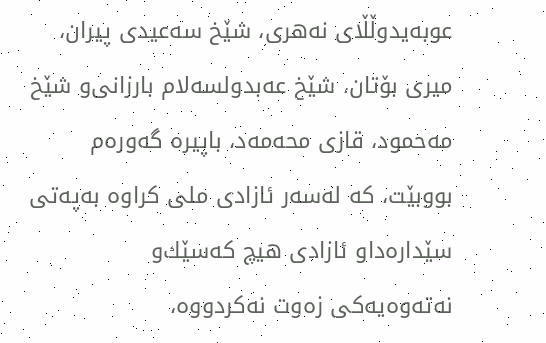عوبه‌یدوڵڵای نه‌هری، شێخ سه‌عیدی پیران، میری بۆتان، شێخ عه‌بدولسه‌لام بارزانی‌و شێخ مه‌حمود، قازی محه‌مه‌د، باپیره‌ گه‌وره‌م بووبێت، كه‌ له‌سه‌ر ئازادی ملی كراوه‌ به‌په‌تی سێداره‌دا‌و ئازادی هیچ كه‌سێك‌و نه‌ته‌وه‌یه‌كی زه‌وت نه‌كردووه‌،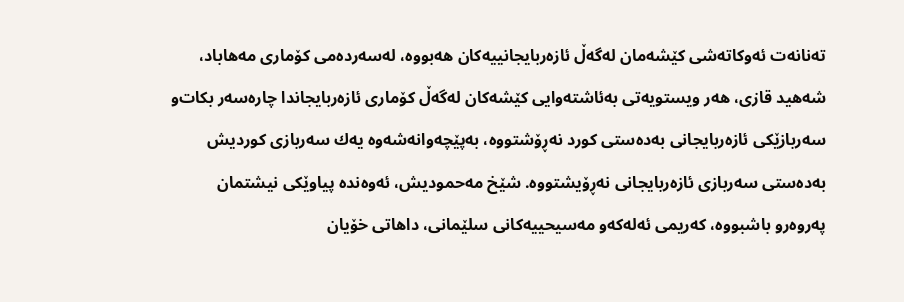ته‌نانه‌ت ئه‌وكاته‌شی كێشه‌مان له‌گه‌ڵ ئازه‌ربایجانییه‌كان هه‌بووه‌، له‌سه‌رده‌می كۆماری مه‌هاباد، شه‌هید قازی، هه‌ر ویستویه‌تی به‌ئاشته‌وایی كێشه‌كان له‌گه‌ڵ كۆماری ئازه‌ربایجاندا چاره‌سه‌ر بكات‌و سه‌ربازێكی ئازه‌ربایجانی به‌ده‌ستی كورد نه‌ڕۆشتووه‌، به‌پێچه‌وانه‌شه‌وه‌ یه‌ك سه‌ربازی كوردیش به‌ده‌ستی سه‌ربازی ئازه‌ربایجانی نه‌ڕۆیشتووه‌. شێخ مه‌حمودیش، ئه‌وه‌نده‌ پیاوێكی نیشتمان په‌روه‌رو باشبووه‌، كه‌ریمی ئه‌له‌كه‌و مه‌سیحییه‌كانی سلێمانی، داهاتی خۆیان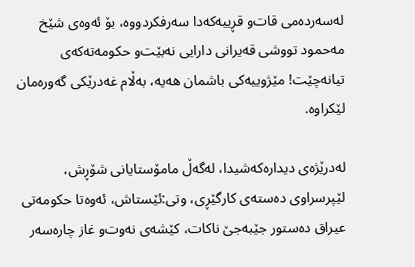له‌سه‌رده‌می قات‌و قڕییه‌كه‌دا سه‌رفكردووه‌، بۆ ئه‌وه‌ی شێخ مه‌حمود تووشی قه‌یرانی دارایی نه‌بێت‌و حكومه‌ته‌كه‌ی تیانه‌چێت! مێژوییه‌كی باشمان هه‌یه‌، به‌ڵام غه‌درێكی گه‌وره‌مان لێكراوه‌.

له‌درێژه‌ی دیداره‌كه‌شیدا، له‌گه‌ڵ مامۆستایانی شۆڕش، لێپرسراوی ده‌سته‌ی كارگێڕی، وتی:ئێستاش، ئه‌وه‌تا حكومه‌تی عیراق ده‌ستور جێبه‌جێ‌ ناكات، كێشه‌ی نه‌وت‌و غاز چاره‌سه‌ر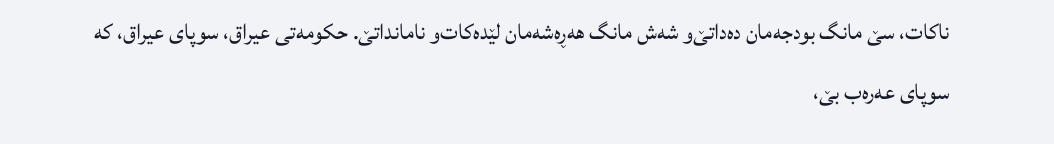ناكات، سێ‌ مانگ بودجه‌مان ده‌داتێ‌‌و شه‌ش مانگ هه‌ڕه‌شه‌مان لێده‌كات‌و نامانداتێ‌. حكومه‌تی عیراق، سوپای عیراق، كه‌ سوپای عه‌ره‌ب بێ‌،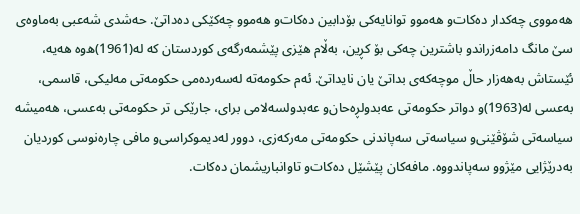هه‌مووی چه‌كدار ده‌كات‌و هه‌موو توانایه‌كی بۆدابین ده‌كات‌و هه‌موو چه‌كێكی ده‌داتێ‌. حه‌شدی شه‌عبی به‌ماوه‌ی سێ‌ مانگ دامه‌زراند‌و باشترین چه‌كی بۆ كڕین، به‌ڵام هێزی پێشمه‌رگه‌ی كوردستان كه‌ له‌(1961)ه‌وه‌ هه‌یه‌، ئێستاش به‌هه‌زار حاڵ موچه‌كه‌ی بداتێ‌ یان نایداتێ‌. ئه‌م حكومه‌ته‌ له‌سه‌رده‌می حكومه‌تی مه‌لیكی، قاسمی، به‌عسی له‌(1963)و دواتر حكومه‌تی عه‌بدولڕه‌حان‌و عه‌بدولسه‌لامی برای، جارێكی تر حكومه‌تی به‌عسی، هه‌میشه‌ سیاسه‌تی شۆڤێنی‌و سیاسه‌تی سه‌پاندنی حكومه‌تی مه‌ركه‌زی، دوور له‌دیموكراسی‌و مافی چاره‌نوسی كوردیان به‌درێژایی مێژوو سه‌پاندووه‌. مافه‌كان پێشێل ده‌كات‌و تاوانباریشمان ده‌كات.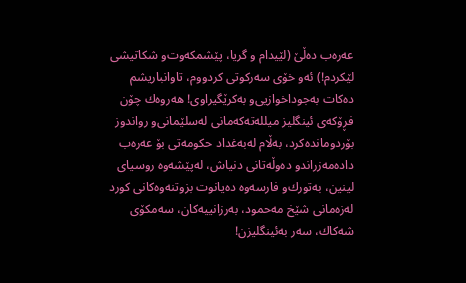عه‌ره‌ب ده‌ڵێ‌ (لێیدام و گریا، پێشمكه‌وت‌و شكاتیشی لێكردم!) ئه‌و خۆی سه‌ركوتی كردووم، تاوانباریشم ده‌كات به‌جوداخوازیی‌و به‌كرێگیراوی! هه‌روه‌ك چۆن فڕۆكه‌ی ئینگلیز میلله‌ته‌كه‌مانی له‌سلێمانی‌و رواندوز بۆردومانده‌كرد، به‌ڵام له‌به‌غداد حكومه‌تی بۆ عه‌ره‌ب داده‌مه‌زراند‌و ده‌وڵه‌تانی دنیاش، له‌پێشه‌وه‌ روسیای لینین، به‌تورك‌و فارسه‌وه‌ ده‌یانوت بزوتنه‌وه‌كانی كورد له‌زه‌مانی شێخ مه‌حمود، به‌رزانییه‌كان، سه‌مكۆی شه‌كاك، سه‌ر به‌ئینگلیزن!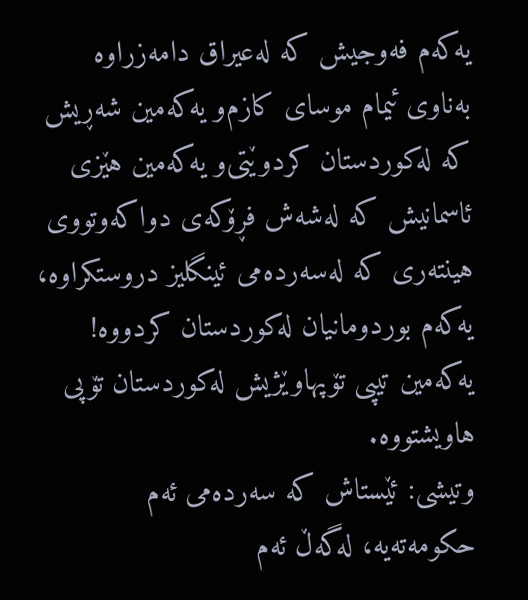یه‌كه‌م فه‌وجیش كه‌ له‌عیراق دامه‌زراوه‌ به‌ناوی ئیمام موسای كازم‌و یه‌كه‌مین شه‌ڕیش كه‌ له‌كوردستان كردوێتی‌و یه‌كه‌مین هێزی ئاسمانیش كه‌ له‌شه‌ش فڕۆكه‌ی دواكه‌وتووی هینته‌ری كه‌ له‌سه‌رده‌می ئینگلیز دروستكراوه‌، یه‌كه‌م بوردومانیان له‌كوردستان كردووه‌! یه‌كه‌مین تیپی تۆپهاوێژیش له‌كوردستان تۆپی هاویشتووه‌.
وتیشی: ئێستاش كه‌ سه‌رده‌می ئه‌م حكومه‌ته‌یه‌، له‌گه‌ڵ ئه‌م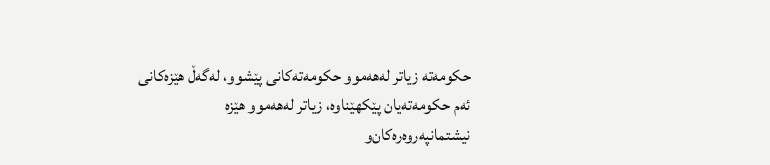حكومه‌ته‌ زیاتر له‌هه‌موو حكومه‌ته‌كانی پێشوو، له‌گه‌ڵ هێزه‌كانی ئه‌م حكومه‌ته‌یان پێكهێناوه‌، زیاتر له‌هه‌موو هێزه‌ نیشتمانپه‌روه‌ره‌كان‌و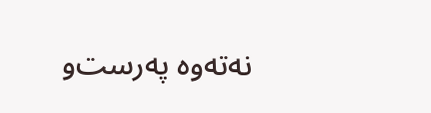نه‌ته‌وه‌ په‌رست‌و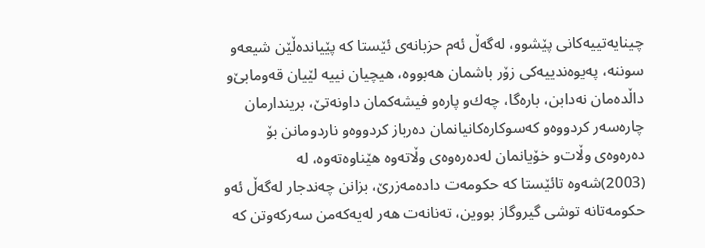چینایه‌تییه‌كانی پێشوو، له‌گه‌ڵ ئه‌م حزبانه‌ی ئێستا كه‌ پێیانده‌ڵێن شیعه‌و سوننه‌، په‌یوه‌ندییه‌كی زۆر باشمان هه‌بووه‌، هیچیان نییه‌ لێیان قه‌ومابێ‌‌و داڵده‌مان نه‌دابن، باره‌گا، چه‌ك‌و پاره‌‌و فیشه‌كمان داونه‌تێ‌، بریندارمان چاره‌سه‌ر كردووه‌و كه‌سوكاره‌كانیانمان ده‌رباز كردووه‌‌و ناردومانن بۆ ده‌ره‌وه‌ی وڵات‌و خۆیانمان له‌ده‌ره‌وه‌ی وڵاته‌وه‌ هێناوه‌ته‌وه‌، له‌ (2003)شه‌وه‌ تائێستا كه‌ حكومه‌ت داده‌مه‌زرێ‌، بزانن چه‌ندجار له‌گه‌ڵ ئه‌و حكومه‌تانه‌ توشی گیروگاز بووین، ته‌نانه‌ت هه‌ر له‌یه‌كه‌من سه‌ركه‌وتن كه‌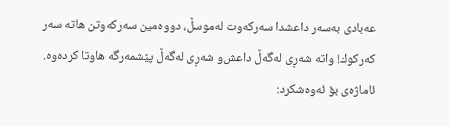عه‌بادی به‌سه‌ر داعشدا سه‌ركه‌وت له‌موسڵ، دووه‌مین سه‌ركه‌وتن هاته‌ سه‌ر كه‌ركوك! واته‌ شه‌ڕی له‌گه‌ڵ داعش‌و شه‌ڕی له‌گه‌ڵ پێشمه‌رگه‌ هاوتا كرده‌وه‌.
ئاماژه‌ی بۆ ئه‌وه‌شكرد: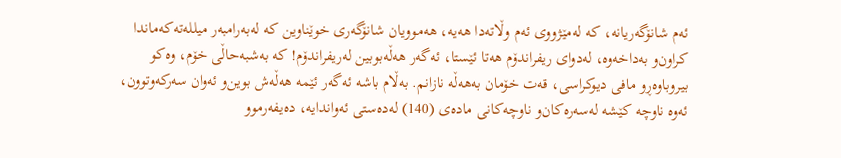ئه‌م شانۆگه‌ریانه‌، كه‌ له‌مێژووی ئه‌م وڵاته‌دا هه‌یه‌، هه‌موویان شانۆگه‌ری خوێناوین كه‌ له‌به‌رامبه‌ر میلله‌ته‌كه‌ماندا كراون‌و به‌داخه‌وه‌، له‌دوای ریفراندۆم هه‌تا ئێستا، ئه‌گه‌ر هه‌ڵه‌بوبین له‌ریفراندۆم! كه‌ به‌شبه‌حاڵی خۆم، وه‌كو بیروباوه‌ڕو مافی دیوكراسی، قه‌ت خۆمان به‌هه‌ڵه‌ نازانم. به‌ڵام باشه‌ ئه‌گه‌ر ئێمه‌ هه‌ڵه‌ش بوین‌و ئه‌وان سه‌ركه‌وتوون، ئه‌وه‌ ناوچه‌ كێشه‌ له‌سه‌ره‌كان‌و ناوچه‌كانی ماده‌ی (140) له‌ده‌ستی ئه‌واندایه‌، ده‌یفه‌رموو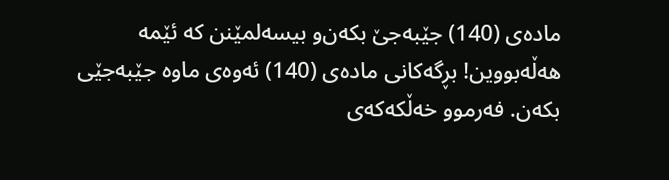ماده‌ی (140) جێبه‌جێ‌ بكه‌ن‌و بیسه‌لمێنن كه‌ ئێمه‌ هه‌ڵه‌بووین! بڕگه‌كانی ماده‌ی (140) ئه‌وه‌ی ماوه‌ جێبه‌جێی بكه‌ن. فه‌رموو خه‌ڵكه‌كه‌ی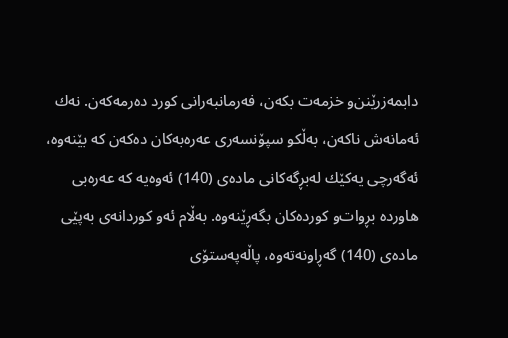دابمه‌زرێنن‌و خزمه‌ت بكه‌ن، فه‌رمانبه‌رانی كورد ده‌رمه‌كه‌ن. نه‌ك ئه‌مانه‌ش ناكه‌ن، به‌ڵكو سپۆنسه‌ری عه‌ره‌به‌كان ده‌كه‌ن كه‌ بێنه‌وه‌، ئه‌گه‌رچی یه‌كێك له‌بڕگه‌كانی ماده‌ی (140) ئه‌وه‌یه‌ كه‌ عه‌ره‌بی هاورده‌ بڕوات‌و كورده‌كان بگه‌ڕێنه‌وه‌. به‌ڵام ئه‌و كوردانه‌ی به‌پێی ماده‌ی (140) گه‌ڕاونه‌ته‌وه‌، پاڵه‌په‌ستۆی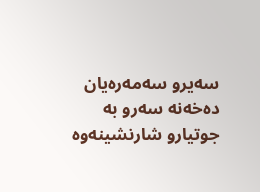سه‌یرو سه‌مه‌ره‌یان ده‌خه‌نه‌ سه‌رو به‌ جوتیارو شارنشینه‌وه‌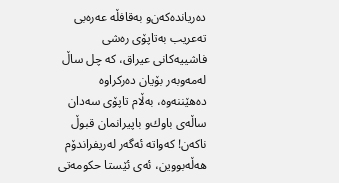ده‌ریانده‌كه‌ن‌و به‌قافڵه‌ عه‌ره‌بی ته‌عریب به‌تاپۆی ره‌شی فاشییه‌كانی عیراق، كه‌ چل ساڵ له‌مه‌وبه‌ر بۆیان ده‌ركراوه‌ ده‌هێننه‌وه‌، به‌ڵام تاپۆی سه‌دان ساڵه‌ی باوك‌و باپیرانمان قبوڵ ناكه‌ن! كه‌واته‌ ئه‌گه‌ر له‌ریفراندۆم هه‌ڵه‌بووین، ئه‌ی ئێستا حكومه‌تی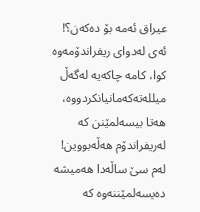عیراق ئه‌مه‌ بۆ ده‌كه‌ن؟! ئه‌ی له‌دوای ریفراندۆمه‌وه‌ كوا، كامه‌ چاكه‌یه‌ له‌گه‌ڵ میلله‌ته‌كه‌مانیانكردووه‌، هه‌تا بیسه‌لمێنن كه‌ له‌ریفراندۆم هه‌ڵه‌بووین!
له‌م سێ‌ ساڵه‌دا هه‌میشه‌ ده‌یسه‌لمێننه‌وه‌ كه‌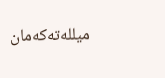میلله‌ته‌كه‌مان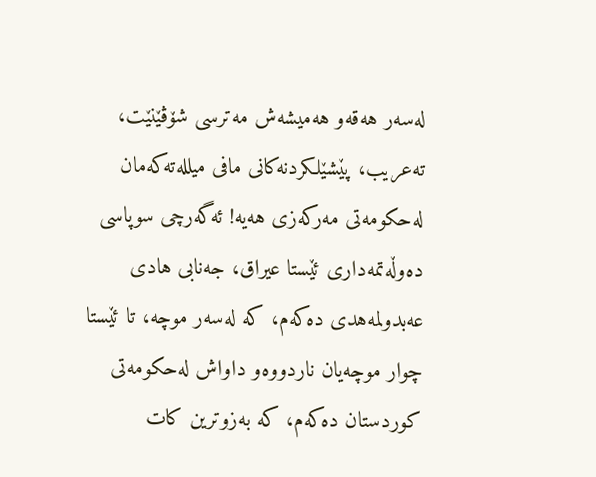له‌سه‌ر هه‌قه‌و هه‌میشه‌ش مه‌ترسی شۆڤێنێت، ته‌عریب، پێشێلكردنه‌كانی مافی میلله‌ته‌كه‌مان له‌حكومه‌تی مه‌ركه‌زی هه‌یه‌! ئه‌گه‌رچی سوپاسی ده‌وڵه‌تمه‌داری ئێستا عیراق، جه‌نابی هادی عه‌بدولمه‌هدی ده‌كه‌م، كه‌ له‌سه‌ر موچه‌، تا ئێستا چوار موچه‌یان ناردووه‌‌و داواش له‌حكومه‌تی كوردستان ده‌كه‌م، كه‌ به‌زوترین كات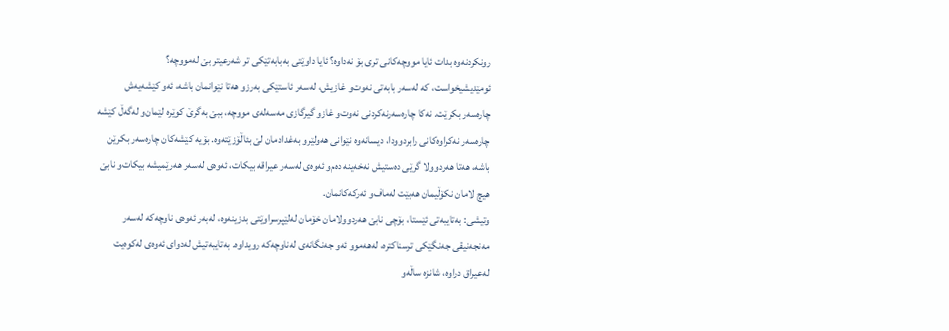رونكردنه‌وه‌ بدات ئایا مووچه‌كانی تری بۆ نه‌داوه‌؟ ئایا داوێتی به‌بابه‌تێكی تر شه‌رعیتر بێ‌ له‌مووچه‌؟
ئومێدیشیخواست، كه‌ له‌سه‌ر بابه‌تی نه‌وت‌و غازیش، له‌سه‌ر ئاستێكی به‌رز‌و هه‌تا نێوانمان باشه‌، ئه‌و كێشه‌یه‌ش چاره‌سه‌ر بكرێت. نه‌كا چاره‌سه‌رنه‌كردنی نه‌وت‌و غاز‌و گیرگازی مه‌سه‌له‌ی مووچه‌، ببێ‌ به‌گرێ كوێره‌ لێمان‌و له‌گه‌ڵ كێشه‌ چاره‌سه‌ر نه‌كراوه‌كانی رابردوودا، دیسانه‌وه‌ نێوانی هه‌ولێرو به‌غدادمان لێ‌ بئاڵۆزێته‌وه‌. بۆیه‌ كێشه‌كان چاره‌سه‌ر بكرێن باشه‌، هه‌تا هه‌ردوولا گرێی ده‌ستیش نه‌خه‌ینه‌ ده‌م‌و ئه‌وه‌ی له‌سه‌ر عیراقه‌ بیكات، ئه‌وه‌ی له‌سه‌ر هه‌رێمیشه‌ بیكات‌و نابێ‌ هیچ لامان نكۆڵیمان هه‌بێت له‌ماف‌و ئه‌ركه‌كانمان.
وتیشی: به‌تایبه‌تی ئێستا، بۆچی نابێ‌ هه‌ردوولامان خۆمان له‌لێپرسراوێتی بدزینه‌وه‌، له‌به‌ر ئه‌وه‌ی ناوچه‌كه‌ له‌سه‌ر مه‌نجه‌نیقی جه‌نگێكی ترسناكتره‌، له‌هه‌موو ئه‌و جه‌نگانه‌ی له‌ناوچه‌كه‌ رویداوه‌. به‌تایبه‌تیش له‌دوای ئه‌وه‌ی له‌كوه‌یت له‌عیراق دراوه‌، شانزه‌ ساڵه‌و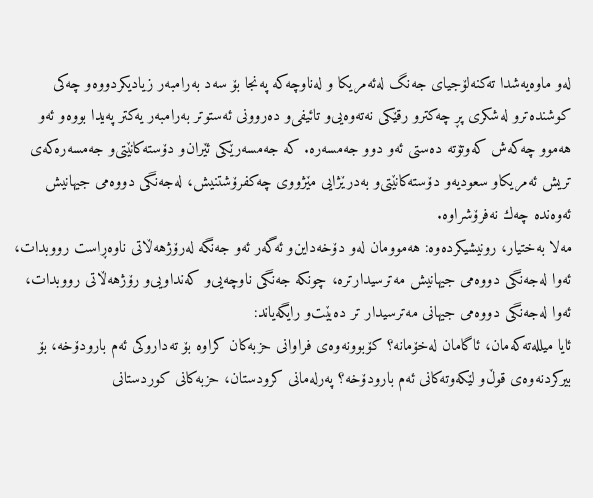له‌و ماوه‌یه‌شدا ته‌كنه‌لۆجیای جه‌نگ له‌ئه‌مریكا و له‌ناوچه‌كه‌ په‌نجا بۆ سه‌د به‌رامبه‌ر زیادیكردووه‌و چه‌كی كوشنده‌تر‌و له‌شكری پڕ چه‌كتر‌و رقێكی نه‌ته‌وه‌یی‌و تائیفی‌و ده‌روونی ئه‌ستوتر به‌رامبه‌ر یه‌كتر په‌یدا بووه‌و ئه‌و هه‌موو چه‌كه‌ش كه‌وتۆته‌ ده‌ستی ئه‌و دوو جه‌مسه‌ره‌. كه‌ جه‌مسه‌رێكی ئێران‌و دۆسته‌كانێتی‌و جه‌مسه‌ره‌كه‌ی تریش ئه‌مریكا‌و سعودیه‌و دۆسته‌كانێتی‌و به‌درێژایی مێژووی چه‌كفرۆشتنیش، له‌جه‌نگی دووه‌می جیهانیش ئه‌وه‌نده‌ چه‌ك نه‌فرۆشراوه‌.
مه‌لا به‌ختیار، رونیشیكرده‌وه‌: هه‌موومان له‌و دۆخه‌داین‌و ئه‌گه‌ر ئه‌و جه‌نگه‌ له‌رۆژهه‌ڵاتی ناوه‌ڕاست رووبدات، ئه‌وا له‌جه‌نگی دووه‌می جیهانیش مه‌ترسیدارتره‌، چونكه‌ جه‌نگی ناوچه‌یی‌و كه‌نداویی‌و رۆژهه‌ڵاتی رووبدات، ئه‌وا له‌جه‌نگی دووه‌می جیهانی مه‌ترسیدار تر ده‌بێت‌و رایگه‌یاند:
ئایا میلله‌ته‌كه‌مان، ئاگامان له‌خۆمانه‌؟ كۆبوونه‌وه‌ی فراوانی حزبه‌كان كراوه‌ بۆ ته‌داروكی ئه‌م بارودۆخه‌، بۆ بیركردنه‌وه‌ی قوڵ‌و لێكه‌وته‌كانی ئه‌م بارودۆخه‌؟ په‌رله‌مانی كرودستان، حزبه‌كانی كوردستانی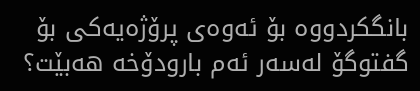بانگكردووه‌ بۆ ئه‌وه‌ی پرۆژه‌یه‌كی بۆ گفتوگۆ له‌سه‌ر ئه‌م بارودۆخه‌ هه‌بێت؟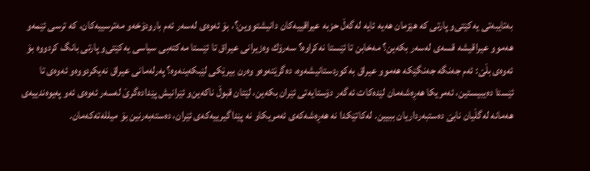به‌تایبه‌تی یه‌كێتی‌و پارتی كه‌ هێزمان هه‌یه‌ ئایه‌ له‌گه‌ڵ حزبه‌ عیراقییه‌كان دانیشتووین؟، بۆ ئه‌وه‌ی له‌سه‌ر ئه‌م بارودۆخه‌و مه‌ترسییه‌كان، كه‌ ترسی ئێمه‌و هه‌موو عیراقیشه‌ قسه‌ی له‌سه‌ر بكه‌ین؟ مه‌خابن تا ئێستا نه‌كراوه‌؟ سه‌رۆك وه‌زیرانی عیراق تا ئێستا مه‌كته‌بی سیاسی یه‌كێتی‌و پارتی بانگ كردووه‌ بۆ ئه‌وه‌ی بڵێ‌: ئه‌م جه‌نگه‌ جه‌نگێكه‌ هه‌موو عیراق به‌كوردستانیشه‌وه‌، ده‌گرێته‌وه‌و وه‌رن بیرێكی لێبكه‌ینه‌وه‌؟ په‌رله‌مانی عیراق نه‌یكردووه‌و ئه‌وه‌ی تا ئێستا ده‌یبیستین، ئه‌مریكا هه‌ڕه‌شه‌مان لێده‌كات ئه‌گه‌ر دۆستایه‌تی ئێران بكه‌ین، لێتان قبوڵ ناكه‌ین‌و ئێرانیش پێداده‌گرێ‌ له‌سه‌ر ئه‌وه‌ی ئه‌و په‌یوه‌ندییه‌ی هه‌مانه‌ له‌گڵیان نابێ‌ ده‌ستبه‌رداریان ببیین. له‌كاتێكدا نه‌ هه‌ڕه‌شه‌كه‌ی ئه‌مریكا‌و نه‌ پێداگیرییه‌كه‌ی ئێران، ده‌سته‌به‌رنین بۆ میلله‌ته‌كه‌مان.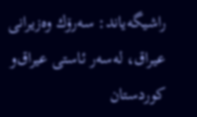راشیگه‌یاند: سه‌رۆك وه‌زیرانی عیراق، له‌سه‌ر ئاستی عیراق‌و كوردستان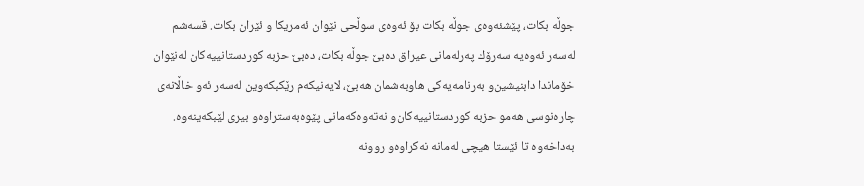جوڵه‌ بكات، پێشئه‌وه‌ی جوڵه‌ بكات بۆ ئه‌وه‌ی سوڵحی نێوان ئه‌مریكا و ئێران بكات. قسه‌شم له‌سه‌ر ئه‌وه‌یه‌ سه‌رۆك په‌رله‌مانی عیراق ده‌بێ‌ جوڵه‌ بكات، ده‌بێ‌ حزبه‌ كوردستانییه‌كان له‌نێوان خۆماندا دابنیشین‌و به‌رنامه‌یه‌كی هاوبه‌شمان هه‌بێ‌، لایه‌نیكه‌م رێكبكه‌وین له‌سه‌ر ئه‌و خاڵانه‌ی چاره‌نوسی هه‌مو حزبه‌ كوردستانییه‌كان‌و نه‌ته‌وه‌كه‌مانی پێوه‌به‌ستراوه‌و بیری لێبكه‌ینه‌وه‌. به‌داخه‌وه‌ تا ئێستا هیچی له‌مانه‌ نه‌كراوه‌‌و روونه‌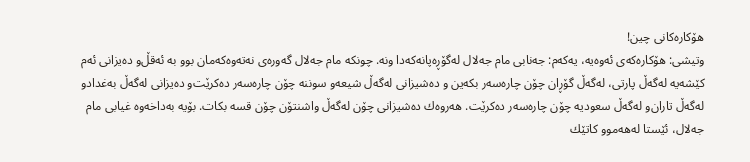هۆكاره‌كانی چین!
وتیشی: هۆكاره‌كه‌ی ئه‌وه‌یه‌، یه‌كه‌م: جه‌نابی مام جه‌لال له‌گۆڕه‌پانه‌كه‌دا ونه‌. چونكه‌ مام جه‌لال گه‌وره‌ی نه‌ته‌وه‌كه‌مان بوو به‌ ئه‌قڵ‌و ده‌یزانی ئه‌م كێشه‌یه‌ له‌گه‌ڵ پارتی، له‌گه‌ڵ گۆڕان چۆن چاره‌سه‌ر بكه‌ین و ده‌شیزانی له‌گه‌ڵ شیعه‌و سوننه‌ چۆن چاره‌سه‌ر ده‌كرێت‌و ده‌یزانی له‌گه‌ڵ به‌غدادو له‌گه‌ڵ تاران‌و له‌گه‌ڵ سعودیه‌ چۆن چاره‌سه‌ر ده‌كرێت. هه‌روه‌ك ده‌شیزانی چۆن له‌گه‌ڵ واشنتۆن چۆن قسه‌ بكات. بۆیه‌ به‌داخه‌وه‌ غیابی مام جه‌لال، ئێستا له‌هه‌موو كاتێك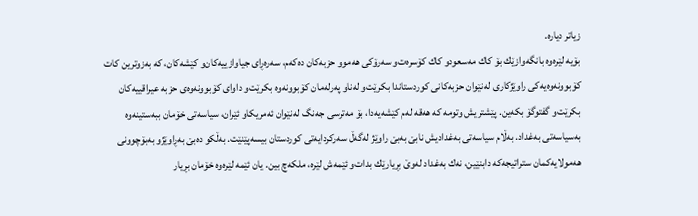زیاتر دیاره‌.
بۆیه‌ لێره‌وه‌ بانگه‌وازێك بۆ كاك مه‌سعود‌و كاك كۆسره‌ت‌و سه‌رۆكی هه‌موو حزبه‌كان ده‌كه‌م، سه‌ره‌ڕای جیاوازییه‌كان‌و كێشه‌كان، كه‌ به‌زوترین كات كۆبوونه‌وه‌یه‌كی راوێژكاری له‌نێوان حزبه‌كانی كوردستاندا بكرێت‌و له‌ناو په‌رله‌مان كۆبوونه‌وه‌ بكرێت‌و داوای كۆبوونه‌وه‌ی حزبه‌ عیراقییه‌كان بكرێت‌و گفتوگۆ بكه‌ین. پێشتریش وتومه‌ كه‌ هه‌قه‌ له‌م كێشه‌یه‌دا، بۆ مه‌ترسی جه‌نگ له‌نێوان ئه‌مریكاو ئێران، سیاسه‌تی خۆمان ببه‌ستینه‌وه‌ به‌سیاسه‌تی به‌غداد. به‌ڵام سیاسه‌تی به‌غدادیش نابێ‌ به‌بێ‌ راوێژ له‌گه‌ڵ سه‌ركردایه‌تی كوردستان بیسه‌پێنێت. به‌ڵكو ده‌بێ‌ به‌ڕاوێژو به‌بۆچوونی هه‌مولایه‌كمان ستراتیجه‌كه‌ دابنێین، نه‌ك به‌غداد له‌وێ‌ بڕیارێك بدات‌و ئێمه‌ش لێره‌، ملكه‌چ بین. یان ئێمه‌ لێره‌وه‌ خۆمان بڕیار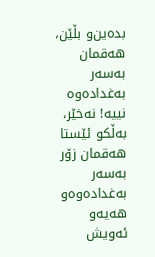بده‌ین‌و بڵێن، هه‌قمان به‌سه‌ر به‌غداده‌وه‌ نییه‌! نه‌خێر، به‌ڵكو ئێستا هه‌قمان زۆر به‌سه‌ر به‌غداده‌وه‌و هه‌یه‌و ئه‌ویش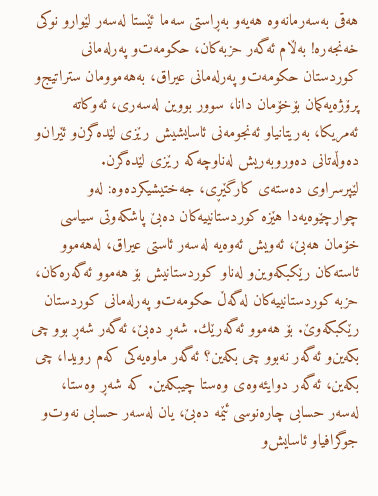هه‌قی به‌سه‌رمانه‌وه‌ هه‌یه‌‌و به‌ڕاستی سه‌ما ئێستا له‌سه‌ر لێوارو نوكی خه‌نجه‌ره‌! به‌ڵام ئه‌گه‌ر حزبه‌كان، حكومه‌ت‌و په‌رله‌مانی كوردستان حكومه‌ت‌و په‌رله‌مانی عیراق، به‌هه‌موومان ستراتیج‌و پرۆژه‌یه‌كمان بۆخۆمان دانا، سوور بووین له‌سه‌ری، ئه‌وكاته‌ ئه‌مریكا، به‌ریتانیا‌و ئه‌نجومه‌نی ئاسایشیش رێزی لێده‌گرن‌و ئێران‌و ده‌وڵه‌تانی ده‌وروبه‌ریش له‌ناوچه‌كه‌ رێزی لێده‌گرن.
لێپرسراوی ده‌سته‌ی كارگێڕی، جه‌ختیشیكرده‌وه‌: له‌و چوارچێوه‌یه‌دا هێزه‌ كوردستانییه‌كان ده‌بێ‌ پاشكه‌وتی سیاسی خۆمان هه‌بێ‌، ئه‌ویش ئه‌وه‌یه‌ له‌سه‌ر ئاستی عیراق، له‌هه‌موو ئاسته‌كان رێكبكه‌وین‌و له‌ناو كوردستانیش بۆ هه‌موو ئه‌گه‌ره‌كان، حزبه‌ كوردستانییه‌كان له‌گه‌ڵ حكومه‌ت‌و په‌رله‌مانی كوردستان رێكبكه‌وێ‌. بۆ هه‌موو ئه‌گه‌رێك. شه‌ڕ ده‌بێ‌، ئه‌گه‌ر شه‌ڕ بوو چی بكه‌ین‌و ئه‌گه‌ر نه‌بوو چی بكه‌ین؟ ئه‌گه‌ر ماوه‌یه‌كی كه‌م رویدا، چی بكه‌ین، ئه‌گه‌ر دوایئه‌وه‌ی وه‌ستا چیبكه‌ین. كه‌ شه‌ڕ وه‌ستا، له‌سه‌ر حسابی چاره‌نوسی ئێمه‌ ده‌بێ‌، یان له‌سه‌ر حسابی نه‌وت‌و جوگرافیا‌و ئاسایش‌و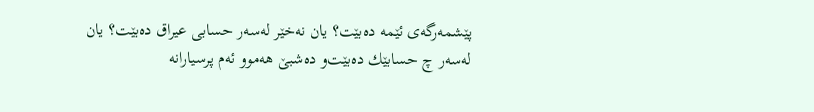پێشمه‌رگه‌ی ئێمه‌ ده‌بێت؟ یان نه‌خێر له‌سه‌ر حسابی عیراق ده‌بێت؟ یان له‌سه‌ر چ حسابێك ده‌بێت‌و ده‌شبێ‌ هه‌موو ئه‌م پرسیارانه‌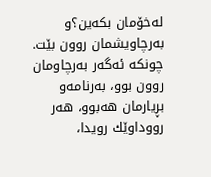له‌خۆمان بكه‌ین؟‌و به‌رچاویشمان روون بێت. چونكه‌ ئه‌گه‌ر به‌رچاومان روون بوو، به‌رنامه‌‌و بڕیارمان هه‌بوو، هه‌ر رووداوێك رویدا،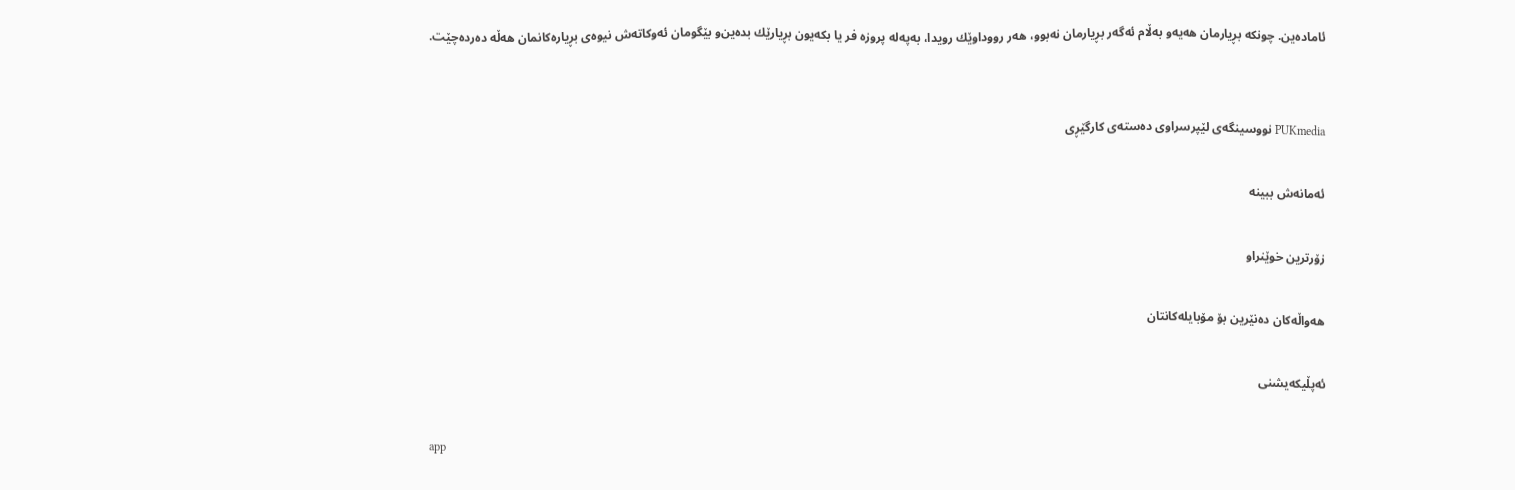ئاماده‌ین. چونكه‌ بڕیارمان هه‌یه‌‌و به‌ڵام ئه‌گه‌ر بڕیارمان نه‌بوو، هه‌ر رووداوێك رویدا، به‌په‌له‌ پروزه‌ فر یا بكه‌یون بڕیارێك بده‌ین‌و بێگومان ئه‌وكاته‌ش نیوه‌ی بڕیاره‌كانمان هه‌ڵه‌ ده‌رده‌چێت.


PUKmedia نووسینگه‌ی لێپرسراوی ده‌سته‌ی كارگێڕی

ئەمانەش ببینە

زۆرترین خوێنراو

هەواڵەکان دەنێرین بۆ مۆبایلەکانتان

ئەپڵیکەیشنی

app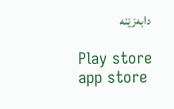دابەزێنە

Play store app store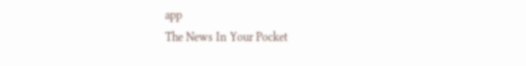app
The News In Your Pocket